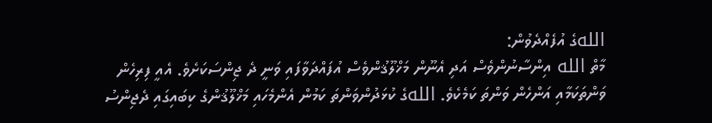اللهގެ އުފެއްދެވުން:
މާތް الله އިންސާނުންވެސް އަދި އެނޫން މަޚްލޫޤުންވެސް އުފައްދަވާފައި ވަނީ ދެ ޖިންސަކަށެވެ. އެއީ ފިރިހެން ވަންތަކަމާއި އަންހެން ވަންތަ ކަމެކެވެ. اللهގެ ކުޅަދުންވަންތަ ކަމުން އެންމެހައި މަޚްލޫޤުންގެ ކިބައިގައި ދެޖިންސު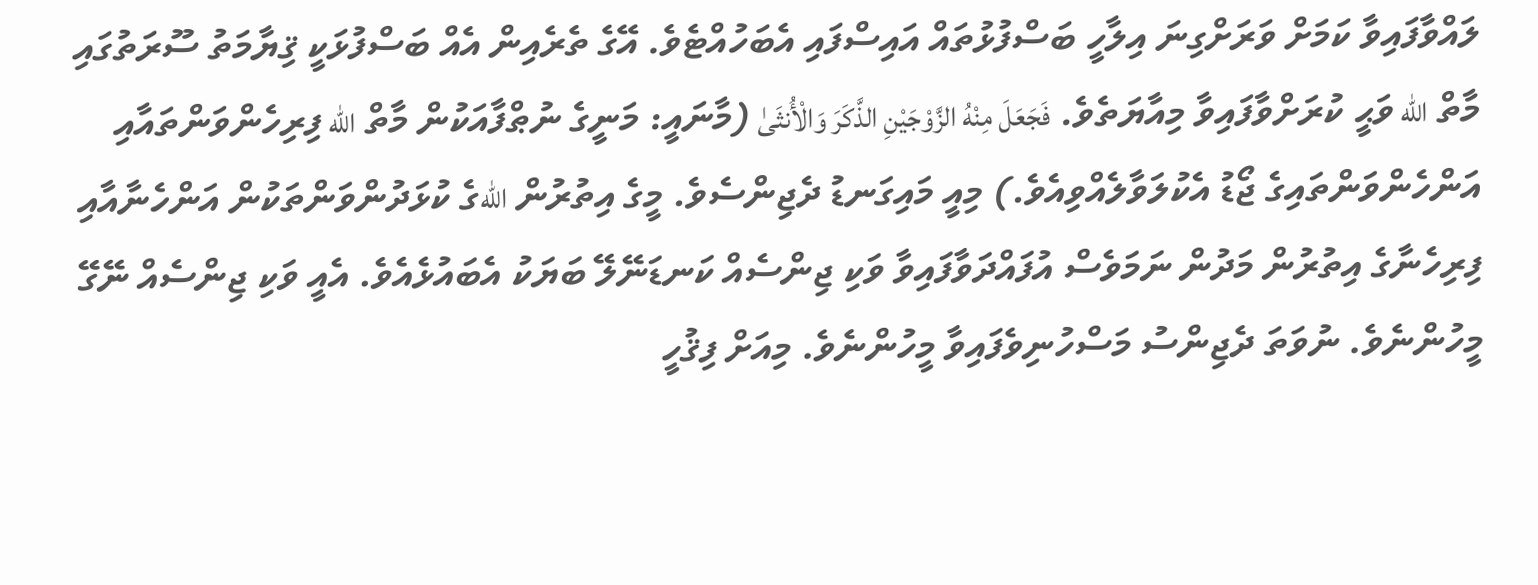ލައްވާފައިވާ ކަމަށް ވަރަށްގިނަ އިލާހީ ބަސްފުޅުތައް އައިސްފައި އެބަހުއްޓެވެ. އޭގެ ތެރެއިން އެއް ބަސްފުޅަކީ ޤިޔާމަތު ސޫރަތުގައި މާތް الله ވަޙީ ކުރަށްވާފައިވާ މިއާޔަތެވެ. فَجَعَلَ مِنْهُ الزَّوْجَيْنِ الذَّكَرَ وَالْأُنثَىٰ (މާނައީ: މަނީގެ ނުޠްފާއަކުން މާތް الله ފިރިހެންވަންތައާއި އަންހެންވަންތައިގެ ޖޯޑު އެކުލަވާލެއްވިއެވެ.) މިއީ މައިގަނޑު ދެޖިންސެވެ. މީގެ އިތުރުން اللهގެ ކުޅަދުންވަންތަކުން އަންހެނާއާއި ފިރިހެނާގެ އިތުރުން މަދުން ނަމަވެސް އުފައްދަވާފައިވާ ވަކި ޖިންސެއް ކަނޑަނޭލޭ ބަޔަކު އެބައުޅެއެވެ. އެއީ ވަކި ޖިންސެއް ނޭގޭ މީހުންނެވެ. ނުވަތަ ދެޖިންސު މަސްހުނިވެފައިވާ މީހުންނެވެ. މިއަށް ފިޤުހީ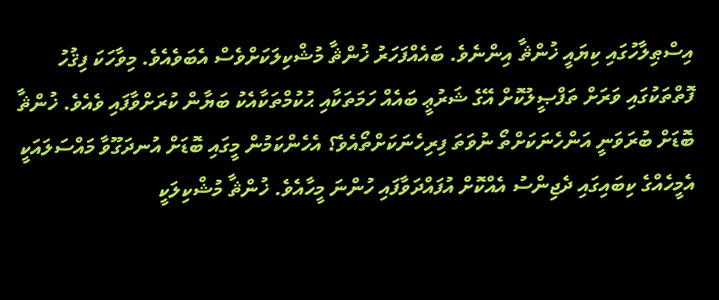އިސްޠިލާހުގައި ކިޔައީ ޚުންޘާ އިންނެވެ. ބައެއްފަހަރު ޚުންޘާ މުޝްކިލަކަށްވެސް އެބަވެއެވެ. މިވާހަކަ ފިޤުހު ފޮތްތަކުގައި ވަރަށް ތަފްޞީލުކޮށް އޭގެ ޝަރުޢީ ބައެއް ހަމަތަކާއި ޙުކުމްތަކާއެކު ބަޔާން ކުރަށްވާފައި ވެއެވެ. ޚުންޘާ ބޮޑަށް ބުރަވަނީ އަންހެނަކަށްތޯ ނުވަތަ ފިރިހެނަކަށްތޯއެވެ؟ އެހެންކަމުން މީގައި ބޮޑަށް އުނދަގޫވާ މައްސަލައަކީ އެމީހެއްގެ ކިބައިގައި ދެޖިންސު އެއްކޮށް އުފައްދަވާފައި ހުންނަ މީހާއެވެ. ޚުންޘާ މުޝްކިލަކީ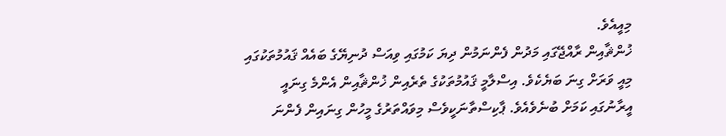މިއީއެވެ.
ޚުންޘާއިން ރާއްޖޭގައި މަދުން ފެންނަމުން ދިޔަ ކަމުގައި ވިއަސް ދުނިޔޭގެ ބައެއް ޤައުމުތަކުގައި މިއީ ވަރަށް ގިނަ ބަޔެކެވެ. އިސްލާމީ ޤައުމުތަކުގެ ތެރެއިން ޚުންޘާއިން އެންމެ ގިނައީ އީރާނުގައި ކަމަށް ބުނެވެއެވެ. ޕާކިސްތާނަކީވެސް މިވައްތަރުގެ މީހުން ގިނައިން ފެންނަ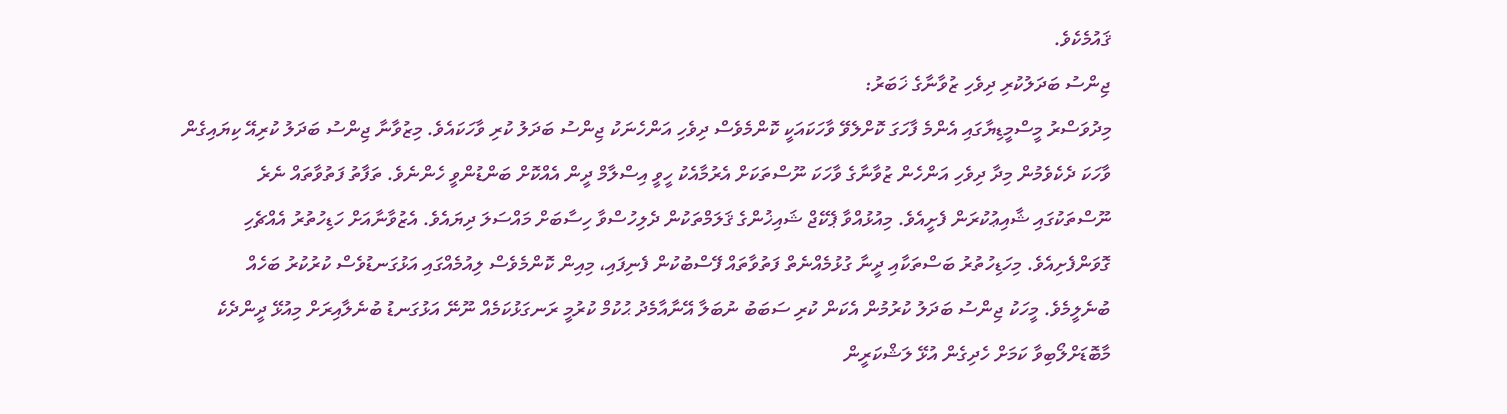ޤައުމެކެވެ.
ޖިންސު ބަދަލުކުރި ދިވެހި ޒުވާނާގެ ޚަބަރު:
މިދުވަސްރު މީސްމީޑިޔާގައި އެންމެ ފާހަގަ ކޮށްލެވޭ ވާހަކައަކީ ކޮންމެވެސް ދިވެހި އަންހެނަކު ޖިންސު ބަދަލު ކުރި ވާހަކައެވެ. މިޒުވާނާ ޖިންސު ބަދަލު ކުރިއޭ ކިޔައިގެން ވާހަކަ ދެކެވެމުން މިދާ ދިވެހި އަންހެން ޒުވާނާގެ ވާހަކަ ނޫސްތަކަށް އެރުމާއެކު ހީވީ އިސްލާމް ދީން އެއްކޮށް ބަންޑުންވީ ހެންނެވެ. ތަފާތު ފަތުވާތައް ނެރެ ނޫސްތަކުގައި ޝާއިޢުކުރަން ފެށީއެވެ. މިއުޅުއްވާ ޕެކޭޖް ޝައިޚުންގެ ޤަލަމްތަކުން ދެލިހުސްވާ ހިސާބަށް މައްސަލަ ދިޔައެވެ. އެޒުވާނާއަށް ހަޑިހުތުރު އެއްޗެހި ގޮވަންފެށިއެވެ. މިހަޑިހުތުރު ބަސްތަކާއި ދީނާ ގުޅުމެއްނެތް ފަތުވާތައް ފޭސްބުކުން ފެނިފައި، މިއިން ކޮންމެވެސް ލިއުމެއްގައި އަޅުގަނޑުވެސް ކުރުކުރު ބަހެއް ބުނެލީމެވެ. މީހަކު ޖިންސު ބަދަލު ކުރުމުން އެކަން ކުރި ސަބަބު ނުބަލާ އޭނާއާމެދު ޙުކުމް ކުރުމީ ރަނގަޅުކަމެއް ނޫނޭ އަޅުގަނޑު ބުނެލާއިރަށް މިއުޅޭ ދީންދެކެ މާބޮޑަށްލޯބިވާ ކަމަށް ހެދިގެން އުޅޭ ލަޝްކަރީން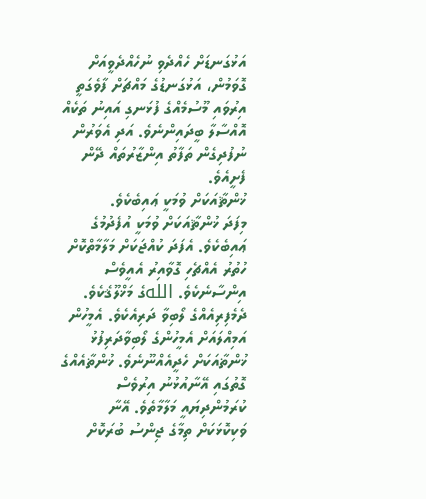އަޅުގަނޑަށް ހެއްދެވި ނުހެއްދެވީއަށް ގޮވަމުން، އަޅުގަނޑުގެ މައްޗަށް ފާވެގަތީ އިރުވައި މޫސުމެއްގެ ފުޅަނގި އައިނު ތަކެއް އޮއްސާލާ ބީދައިންނެވެ. އަދި އެވަރުން ނުފުދިގެން ތަފާތު އިންޒާރުތައް ދޭން ފެށީއެވެ.
ޚުންޘާއަކަށް ވުމަކީ ޢައިބެކެވެ.
މިފަދަ ޚުންޘާއަކަށް ވުމަކީ އުފެދުމުގެ ޢައިބެކެވެ. އެފަދަ ކުއްޖަކަށް މަލާމާތްކޮށް ހުތުރު އެއްޗެހި ގޮވާއިރު އެއީވެސް އިންސާނެކެވެ. اللهގެ މަޚްލޫޤެކެވެ. ދެމެފިރިއެއްގެ ލޯބިވާ ދަރިއެކެވެ. އެމީހުން އަމިއްލައަށް އެމީހުންގެ ލޯބިވާދަރިފުޅު ޚުންޡާއަކަށް ހެދީއެއްނޫނެވެ. ޚުންޡާއެއްގެ ގޮތުގައި އޭނާއުޅުނު އިރުވެސް ކުރަމުންދިޔައީ މަލާމާތެވެ. އޭނާ ވަކިކޮޅަކަށް ތިމާގެ ޖިންސު ބުރަކޮށް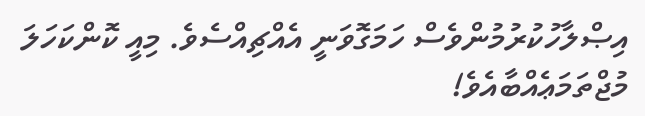އިޞްލާހުކުރުމުންވެސް ހަމަގޮވަނީ އެއްޗިއްސެވެ. މިއީ ކޮންކަހަލަ މުޖްތަމަޢެއްބާއެވެ!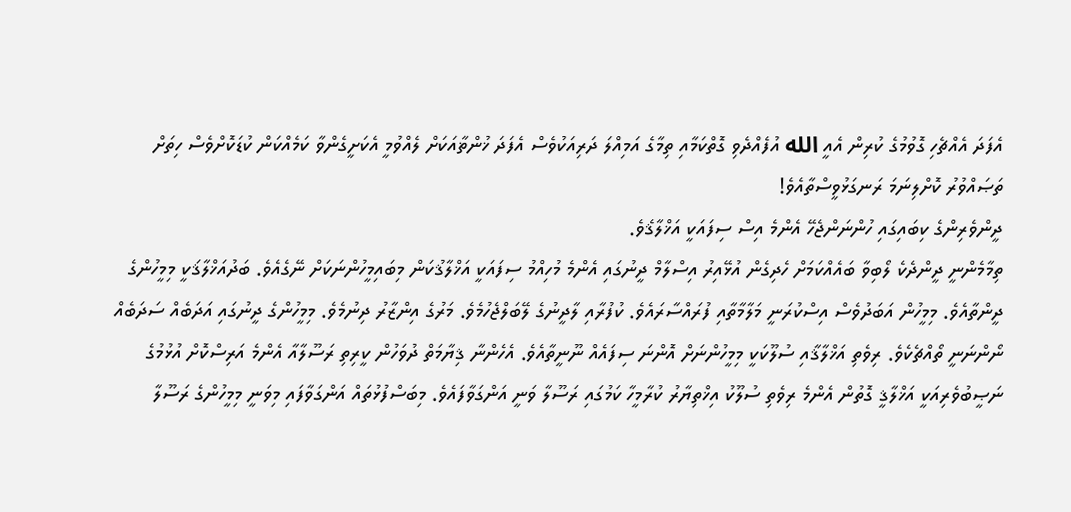އެފަދަ އެއްޗެހި ގޮވުމުގެ ކުރިން އެއީ الله އުފެއްދެވި ގޮތްކަމާއި ތިމާގެ އަމިއްލަ ދަރިއަކުވެސް އެފަދަ ޚުންޡާއަކަށް ލެއްވުމީ އެކަށީގެންވާ ކަމެއްކަން ކުޑަކޮށްވެސް ހިތަށް ތަޞައްވުރު ކޮށްލިނަމަ ރަނގަޅުވީސްތާއެވެ!
ދީންވެރިންގެ ކިބައިގައި ހުންނަންޖެހޭ އެންމެ އިސް ސިފައަކީ އަޚްލާޤެވެ.
ތިމާމެންނީ ދީންދެކެ ލޯބިވާ ބައެއްކަމަށް ހެދިގެން އުޅޭއިރު އިސްލާމް ދީނުގައި އެންމެ މުހިއްމު ސިފައަކީ އަޚްލާޤުކަން މިބައިމީހުންނަކަށް ނޭގެއެވެ. ބަދުއަޚްލާޤަކީ މިމީހުންގެ ދީންތާއެވެ. މިމީހުން އަބަދުވެސް އިސްކުރަނީ މަލާމާތާއި ފުރައްސާރައެވެ. ކުފުރާއި ލާދީނުގެ ލޭބަލްޖެހުމެވެ. މަރުގެ އިންޒާރު ދިނުމެވެ. މިމީހުންގެ ދީނުގައި އަދަބެއް ސަދަބެއް ނޯންނަނީ ތޯއްޗެކެވެ. ރިވެތި އަޚްލާޤާއި ސުލޫކަކީ މިމީހުންނަށް އޮންނަ ސިފައެއް ނޫނީތާއެވެ. އެހެންނާ ޤިޔާމަތް ދުވަހުން ކީރިތި ރަސޫލާއާ އެންމެ އަރިސްކޮށް އުޅުމުގެ ނަޞީބުވެރިއަކީ އަޚްލާޤީ ގޮތުން އެންމެ ރިވެތި ސުލޫކު އިޚްތިޔާރު ކުރާމީހާ ކަމުގައި ރަސޫލާ ވަނީ އަންގަވާފައެވެ. މިބަސްފުޅުތައް އަންގަވާފައި މިވަނީ މިމީހުންގެ ރަސޫލާ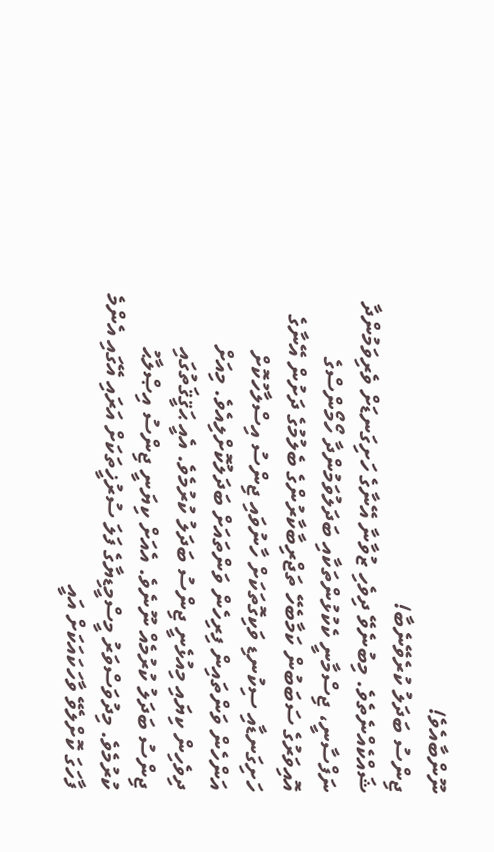ނޫންބާއެވެ!
ޖިންސު ބަދަލު ކުރެވޭނެބާ!
ޝައްކެއްނެތެވެ. މިބުނެވޭ ދިވެހި ޒުވާނާ އޭނާގެ ހަށިގަނޑަށް ވެރިވަމުންދާ ނަފްސާނީ، ޖިސްމާނީ ކެކުޅުންތަކާއި ބަދަލުވަމުންދާ ހޯމޯންސްގެ އޮއިވަރުގެ ސަބަބުން ކަމާބެހޭ ތަޖްރިބާކާރުންގެ ބެލުމުގެ ދަށުން އޭނާގެ ހަށިގަނޑާއި ސިކުނޑި ވަކިގޮތަކަށް ހާނުވައި ޖިންސު އިސްލާހުކޮށް އަންހެން ވަންތައިން ފިރިހެން ވަންތައަށް ބަދަލުކޮށްލިއެވެ. މިއަށް ދިވެހިން ކިޔައި މިއުޅެނީ ޖިންސު ބަދަލު ކުރުމެވެ. އެއީ ޙަޤީޤަތުގައި ޖިންސު ބަދަލު ކުރުމެއް ނޫނެވެ. އެއަށް ކިޔަނީ ޖިންސު އިޞްލާޙު ކުރުމެވެ. މިދުވަސްވަރު މީސްމީޑިޔާގެ ފަލަ ސުރުޚީތަކަށް އަރައި އޭގައި އެންމެ ފާހަގަ ކޮށްލެވޭ ވާހަކައަކަށް އައީ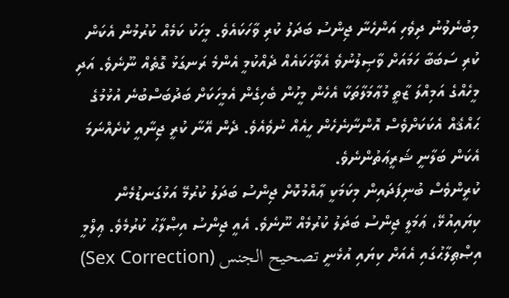މިބުނެވުނު ދިވެހި އަންހެނާ ޖިންސު ބަދަލު ކުރި ވާހަކައެވެ. މީހަކު ކަމެއް ކުރުމުން އެކަން ކުރި ސަބަބާ ހަމައަށް ވާޞިލުނުވެ އެވާހަކައެއް ދެއްކުމީ އެންމެ ރަނގަޅު ގޮތެއް ނޫނެވެ. އަދި މީހެއްގެ އަމިއްލަ ޒާތީ މުޢާމަލާތަކާ އެހެން މީހުން ބެހިގެން އެމީހަކަށް ބަދުބަސްބުނެ އުޅުމުގެ ޙައްޤެއް އެކަކަށްވެސް އޮންނާނެހެން ހީއެއް ނުވެއެވެ. ދެން އޭނާ ކުރީ ޖިނާއީ ކުށެއްނަމަ އެކަން ބަލާނީ ޝަރީޢަތުންނެވެ.
ކުރީންވެސް ބުނިފަދައިން މިކަމަކީ ޢާއްމުކޮށް ޖިންސު ބަދަލު ކުރުމޭ އަޅުގަނޑުމެން ކިޔައިއުޅޭ، ޢަމަލީ ޖިންސު ބަދަލު ކުރުމެއް ނޫނެވެ. އެއީ ޖިންސު އިޞްލާޙު ކުރުމެވެ. ޢިލްމީ އިޞްޠިލާޙުގައި އެއަށް ކިޔައި އުޅެނީ تصحيح الجنس (Sex Correction)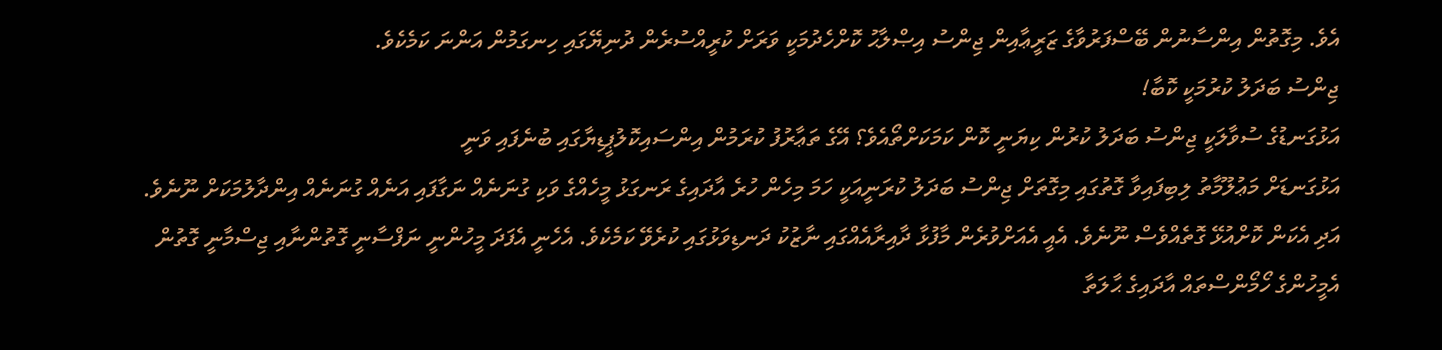އެވެ. މިގޮތުން އިންސާނުން ބޭސްފަރުވާގެ ޒަރީޢާއިން ޖިންސު އިޞްލާޙު ކޮށްހެދުމަކީ ވަރަށް ކުރީއްސުރެން ދުނިޔޭގައި ހިނގަމުން އަންނަ ކަމެކެވެ.
ޖިންސު ބަދަލު ކުރުމަކީ ކޮބާ!
އަޅުގަނޑުގެ ސުވާލަކީ ޖިންސު ބަދަލު ކުރުން ކިޔަނީ ކޮން ކަމަކަށްތޯއެވެ؟ އޭގެ ތަޢާރުފު ކުރަމުން އިންސައިކޮލުޕީޑިޔާގައި ބުނެފައި ވަނީ
އަޅުގަނޑަށް މަޢުލޫމާތު ލިބިފައިވާ ގޮތުގައި މިގޮތަށް ޖިންސު ބަދަލު ކުރަނީއަކީ ހަމަ މިހެން ހުރެ އާދައިގެ ރަނގަޅު މީހެއްގެ ވަކި ގުނަނެއް ނަގާފައި އަނެއް ގުނަނެއް އިންދާލުމަކަށް ނޫނެވެ. އަދި އެކަން ކޮށްއުޅޭ ގޮތެއްވެސް ނޫނެވެ. އެއީ އެއަށްވުރެން މާފުޅާ ދާއިރާއެއްގައި ނާޒުކު ދަނޑިވަޅުގައި ކުރެވޭ ކަމެކެވެ. އެހެނީ އެފަދަ މީހުންނީ ނަފްސާނީ ގޮތުންނާއި ޖިސްމާނީ ގޮތުން އެމީހުންގެ ހޯމޯންސްތައް އާދައިގެ ޙާލަތާ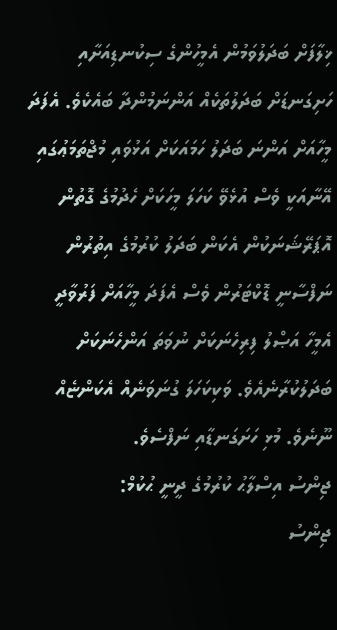ޚިލާފަށް ބަދަލުވަމުން އެމީހުންގެ ސިކުނޑިއަށާއި ހަށިގަނޑަށް ބަދަލުތަކެއް އަންނަމުންދާ ބައެކެވެ. އެފަދަ މީހާއަށް އަންނަ ބަދަލު ހަމައަކަށް އަޅުވައި މުޖްތަމަޢުގައި އޭނާއަކީ ވެސް އުޅެވޭ ކަހަލަ މީހަކަށް ހެދުމުގެ ގޮތުން އޮޕަރޭޝަނަކުން އެކަން ބަދަލު ކުރުމުގެ އިތުރުން ނަފްސާނީ ޑޮކްޓަރުން ވެސް އެފަދަ މީހާއަށް ފަރުވާދީ އެމީހާ އަޞްލު ފިރިހެނަކަށް ނުވަތަ އަންހެނަކަށް ބަދަލުކުރާނެއެވެ. ވަކިކަހަލަ ގުނަވަނެއް އެކަންޏެއް ނޫނެވެ. މުޅި ހަށަގަނޑާއި ނަފްސެވެ.
ޖިންސު އިސްލާޙު ކުރުމުގެ ދީނީ ޙުކުމް:
ޖިންސު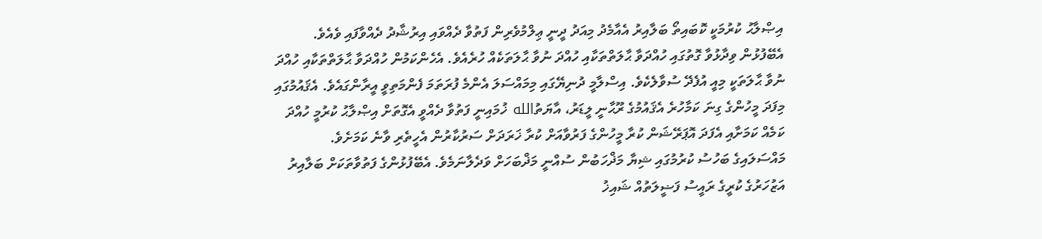އިޞްލާޙު ކުރުމަކީ ކޮބައިތޯ ބަލާއިރު އެއާމެދު މިއަދު ދީނީ ޢިލްމުވެރިން ފަތުވާ ދެއްވައި އިރުޝާދު ދެއްވާފައި ވެއެވެ. އެބޭފުޅުން ވިދާޅުވާ ގޮތުގައި ހުއްދަވާ ޙާލަތްތަކާއި ހުއްދަ ނުވާ ޙާލަތަކެއް ހުރެއެވެ. އެހެންކަމުން ހުއްދަވާ ޙާލަތްތަކާއި ހުއްދަ ނުވާ ޙާލަތަކީ މިއީ އުފެދޭ ސުވާލެކެވެ. އިސްލާމީ ދުނިޔޭގައި މިމައްސަލަ އެންމެ ފުރަތަމަ ފެންމަތިވީ އީރާންގައެވެ. އެޤައުމުގައި މިފަދަ މީހުންގެ ގިނަ ކަމާހުރެ އެޤައުމުގެ ރޫޙާނީ ލީޑަރު، އާޔަތުالله ޚުމައިނީ ފަތުވާ ދެއްވީ އެގޮތަށް އިޞްލާޙު ކުރުމީ ހުއްދަ ކަމެއް ކަމަށާއި އެފަދަ އޮޕަރޭޝަން ކުރާ މީހުންގެ ފަރުވާއަށް ކުރާ ޚަރަދަށް ސަރުކާރުން އެހީތެރި ވާނެ ކަމަށެވެ.
މައްސަލައިގެ ބަހުސު ކުރުމުގައި ޝިޔާ މަޛްހަބުން ސުއްނީ މަޛްބަހަށް ވަދެލާނަމެވެ. އެބޭފުޅުންގެ ފަތުވާތަކަށް ބަލާއިރު އަޒުހަރުގެ ކުރީގެ ރައީސު ފަޟީލަތުއް ޝައިޚު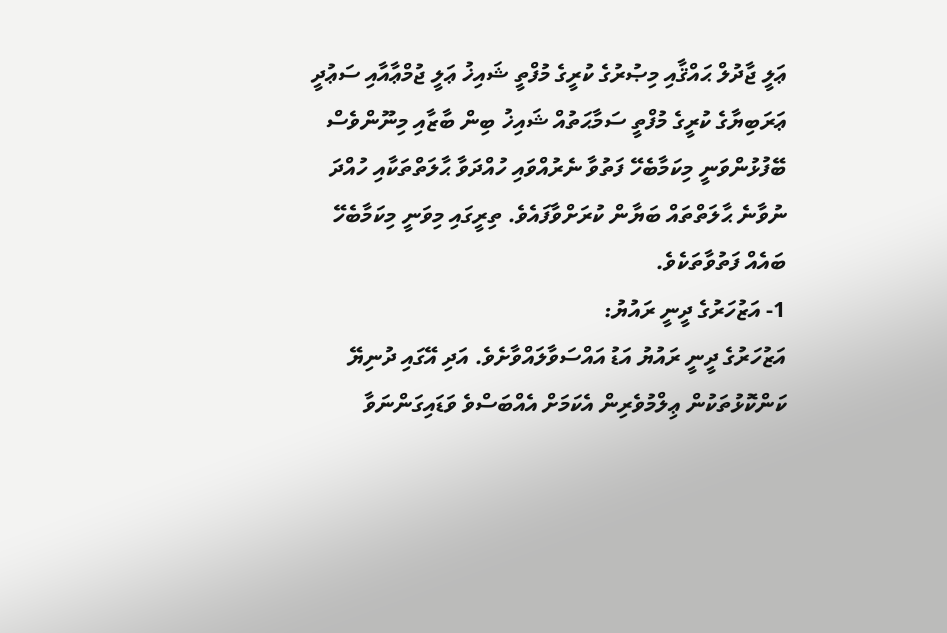ޢަލީ ޖާދުލް ޙައްޤާއި މިޞުރުގެ ކުރީގެ މުފްތީ ޝައިޚު ޢަލީ ޖުމްޢާއާއި ސަޢުދީ ޢަރަބިޔާގެ ކުރީގެ މުފްތީ ސަމާޙަތުއް ޝައިޚު ބިން ބާޒާއި މިނޫންވެސް ބޭފުޅުންވަނީ މިކަމާބެހޭ ފަތުވާ ނެރުއްވައި ހުއްދަވާ ޙާލަތްތަކާއި ހުއްދަ ނުވާނެ ޙާލަތްތައް ބަޔާން ކުރަށްވާފައެވެ. ތިރީގައި މިވަނީ މިކަމާބެހޭ ބައެއް ފަތުވާތަކެވެ.
1- އަޒުހަރުގެ ދީނީ ރައުޔު:
އަޒުހަރުގެ ދީނީ ރައުޔު އަޑު އައްސަވާލައްވާށެވެ. އަދި އޭގައި ދުނިޔޭ ކަންކޮޅުތަކުން ޢިލްމުވެރިން އެކަމަށް އެއްބަސްވެ ވަޑައިގަންނަވާ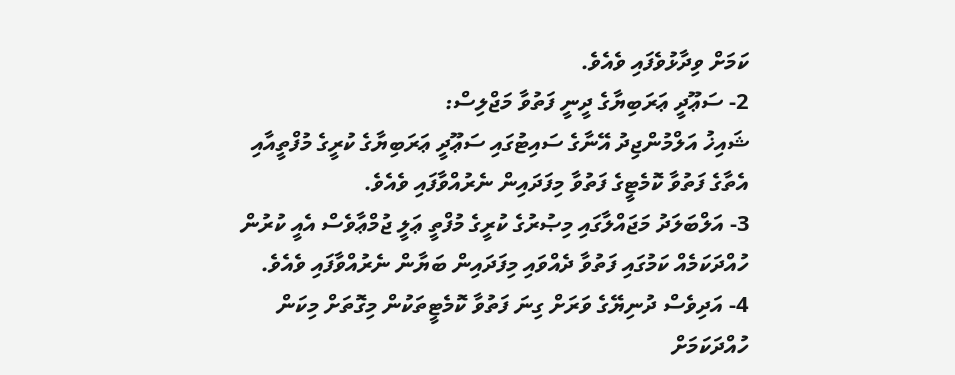ކަމަށް ވިދާޅުވެފައި ވެއެވެ.
2- ސަޢޫދީ ޢަރަބިޔާގެ ދީނީ ފަތުވާ މަޖްލިސް:
ޝައިޚު އަލްމުންޖިދު އޭނާގެ ސައިޓުގައި ސަޢޫދީ ޢަރަބިޔާގެ ކުރީގެ މުފްތީއާއި އެތާގެ ފަތުވާ ކޮމެޓީގެ ފަތުވާ މިފަދައިން ނެރުއްވާފައި ވެއެވެ.
3- އަލްބަލަދު މަޖައްލާގައި މިޞުރުގެ ކުރީގެ މުފްތީ ޢަލީ ޖުމްޢާވެސް އެއީ ކުރުން ހުއްދަކަމެއް ކަމުގައި ފަތުވާ ދެއްވައި މިފަދައިން ބަޔާން ނެރުއްވާފައި ވެއެވެ.
4- އަދިވެސް ދުނިޔޭގެ ވަރަށް ގިނަ ފަތުވާ ކޮމެޓީތަކުން މިގޮތަށް މިކަން ހުއްދަކަމަށް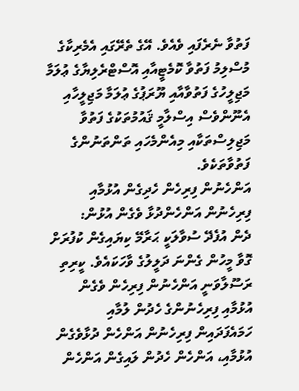ފަތުވާ ނެރެފައި ވެއެވެ. އޭގެ ތެރޭގައި އެމެރިކާގެ މުސްލިމު ފަތުވާ ކޮމެޓީއާއި އޮސްޓްރެލިޔާގެ ޢުލަމާ މަޖިލީހުގެ ފަތުވާއާއި ޔޫރަޕުގެ ޢުލަމާ މަޖިލީހާއި އެނޫންވެސް އިސްލާމީ ޤައުމުތަކުގެ ފަތުވާ މަޖިލިސްތަކާއި މިއެންމެހައި ތަންތަނުންގެ ފަތުވާތަކެވެ.
އަންހެނުން ފިރިހެން ހެދިގެން އުޅުމާއި ފިރިހެނުން އަންހެންދުޅާ ވެގެން އުޅުން:
ދެން އުފެދޭ ސުވާލަކީ ޙަރާމޭ ކިޔައިގެން ކުފުރަށް ގޮވާ މީހުން ގެންނަ ދަލީލުގެ ވާހަކައެވެ. ކީރިތި ރަސޫލާވަނީ އަންހެނުން ފިރިހެން ވެގެން އުޅުމާއި ފިރިހެނުންގެ ހެދުން ލުމާއި ހަމައެފަދައިން ފިރިހެނުން އަންހެން ދުޅާވެގެން އުޅުމާއި، އަންހެން ހެދުން ލައިގެން އަންހެން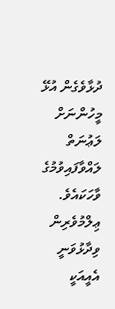ދުޅާވެގެން އުޅޭ މީހުންނަށް ލަޢުނަތް ލައްވާފައިވުމުގެ ވާހަކައެވެ. ޢިލްމުވެރިން ވިދާޅުވަނީ އެއީއަކީ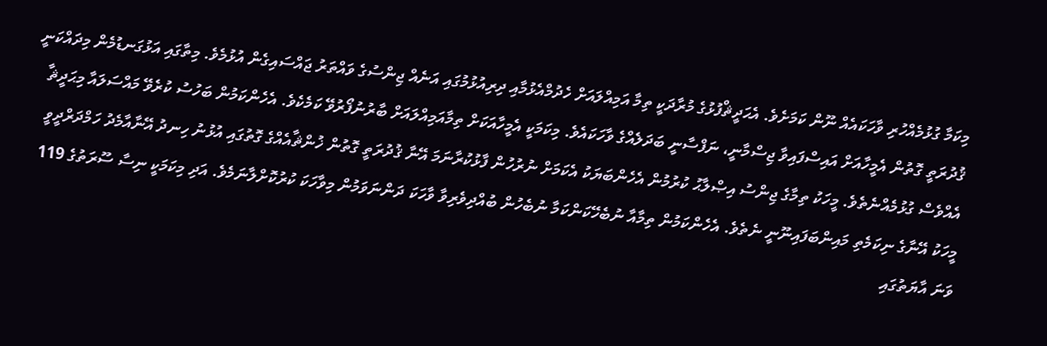މިކަމާ ގުޅުމެއްހުރި ވާހަކައެއް ނޫން ކަމަށެވެ. އެޙަދީޘްފުޅުގެ މުރާދަކީ ތިމާ އަމިއްލައަށް ހެދުމްއެޅުމާއި ދިރިއުޅުމުގައި އަނެއް ޖިންސުގެ ވައްތަރު ޖައްސައިގެން އުޅުމެވެ. މިތާގައި އަޅުގަނޑުމެން މިދައްކަނީ ޤުދުރަތީ ގޮތުން އެމީހާއަށް އައިސްފައިވާ ޖިސްމާނީ، ނަފްސާނީ ބަދަލެއްގެ ވާހަކައެވެ. މިކަމަކީ އެމީހާއަކަށް ތިމާއަމިއްލައަށް ބާރުނުފޯރުވޭ ކަމެކެވެ. އެހެންކަމުން ބަހުސު ކުރެވޭ މައްސަލައާ މިޙަދީޘާ އެއްވެސް ގުޅުމެއްނެތެވެ. މީހަކު ތިމާގެ ޖިންސު އިޞްލާޙު ކުރުމުން އެހެންބަޔަކު އެކަމަށް ނުރުހުން ފާޅުކުރާނަމަ އޭނާ ޤުދުރަތީ ގޮތުން ޚުންޘާއެއްގެ ގޮތުގައި އުޅުނު ހިނދު އޭނާއާމެދު ހަމްދަރްދީވީ މީހަކު އޭނާގެ ނިކަމެތި މައިންބަފައިނޫނީ ނެތެވެ. އެހެންކަމުން ތިމާއާ ނުބެހޭކަންކަމާ ނުބެހުން ބުއްދިވެރިވާ ވާހަކަ ދަންނަވަމުން މިވާހަކަ ކުރުކޮށްލާނަމެވެ. އަދި މިކަމަކީ ނިސާ ސޫރަތުގެ 119 ވަނަ އާޔަތުގައި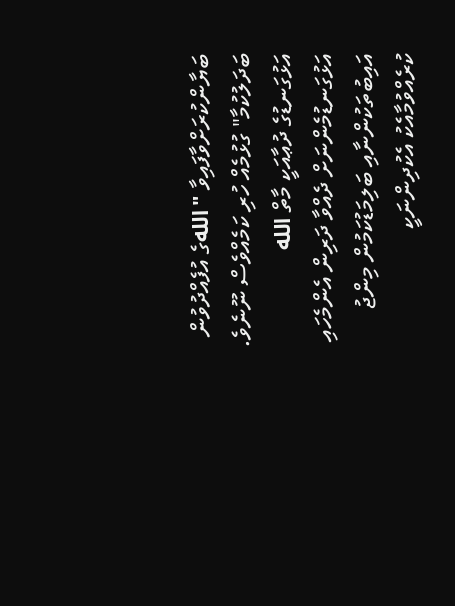ބަޔާންކުރަށްވާފައިވާ "اللهގެ އުފެއްދުވުން ބަދަލުކުމާ" ގުޅުމެއް ހުރި ކަމެއްވެސް ނޫނެވެ.
އަޅުގަނޑުގެ ދުޢާއަކީ މާތް الله އަޅުގަނޑުމެންނަށް ދެއްވާ ދަރިން އެންމެހައި އައިބުތަކުންނާއި ބަލިމަޑުކަމުން މިންޖު ކުރެއްވުމާއެކު އެކުދިންނަކީ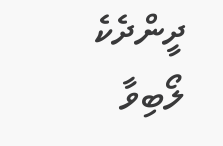ދީންދެކެ ލޯބިވާ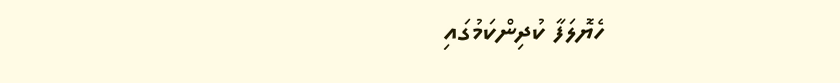ހެޔޮލަފާ ކުދިންކަމުގައި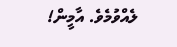ލެއްވުމެވެ. އާމީން!